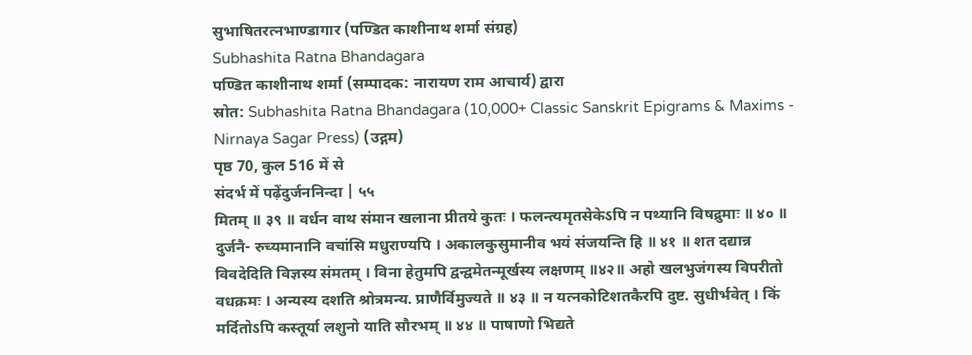सुभाषितरत्नभाण्डागार (पण्डित काशीनाथ शर्मा संग्रह)
Subhashita Ratna Bhandagara
पण्डित काशीनाथ शर्मा (सम्पादक: नारायण राम आचार्य) द्वारा
स्रोत: Subhashita Ratna Bhandagara (10,000+ Classic Sanskrit Epigrams & Maxims - Nirnaya Sagar Press) (उद्गम)
पृष्ठ 70, कुल 516 में से
संदर्भ में पढ़ेंदुर्जननिन्दा | ५५
मितम् ॥ ३९ ॥ वर्धन वाथ संमान खलाना प्रीतये कुतः । फलन्त्यमृतसेकेऽपि न पथ्यानि विषद्रुमाः ॥ ४० ॥ दुर्जनै- रुच्यमानानि वचांसि मधुराण्यपि । अकालकुसुमानीव भयं संजयन्ति हि ॥ ४१ ॥ शत दद्यान्न विवदेदिति विज्ञस्य संमतम् । विना हेतुमपि द्वन्द्वमेतन्मूर्खस्य लक्षणम् ॥४२॥ अहो खलभुजंगस्य विपरीतो वधक्रमः । अन्यस्य दशति श्रोत्रमन्य. प्राणैर्विमुज्यते ॥ ४३ ॥ न यत्नकोटिशतकैरपि दुष्ट. सुधीर्भवेत् । किं मर्दितोऽपि कस्तूर्या लशुनो याति सौरभम् ॥ ४४ ॥ पाषाणो भिद्यते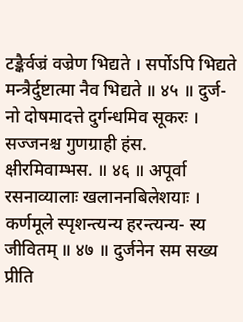टङ्कैर्वज्रं वज्रेण भिद्यते । सर्पोऽपि भिद्यते मन्त्रैर्दुष्टात्मा नैव भिद्यते ॥ ४५ ॥ दुर्ज- नो दोषमादत्ते दुर्गन्धमिव सूकरः । सज्जनश्च गुणग्राही हंस. क्षीरमिवाम्भस. ॥ ४६ ॥ अपूर्वा रसनाव्यालाः खलाननबिलेशयाः । कर्णमूले स्पृशन्त्यन्य हरन्त्यन्य- स्य जीवितम् ॥ ४७ ॥ दुर्जनेन सम सख्य प्रीति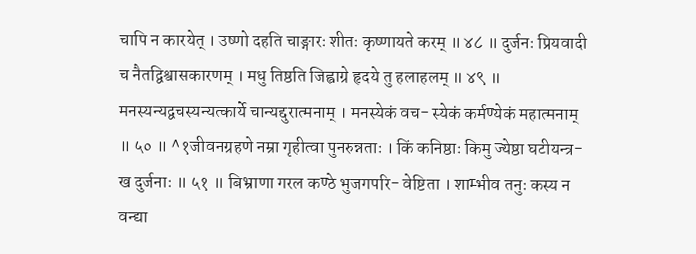चापि न कारयेत् । उष्णो दहति चाङ्गारः शीतः कृष्णायते करम् ॥ ४८ ॥ दुर्जनः प्रियवादी च नैतद्विश्वासकारणम् । मधु तिष्ठति जिह्वाग्रे हृदये तु हलाहलम् ॥ ४९ ॥ मनस्यन्यद्वचस्यन्यत्कार्ये चान्यद्दुरात्मनाम् । मनस्येकं वच- स्येकं कर्मण्येकं महात्मनाम् ॥ ५० ॥ ^१जीवनग्रहणे नम्रा गृहीत्वा पुनरुन्नताः । किं कनिष्ठाः किमु ज्येष्ठा घटीयन्त्र- ख दुर्जनाः ॥ ५१ ॥ बिभ्राणा गरल कण्ठे भुजगपरि- वेष्टिता । शाम्भीव तनुः कस्य न वन्द्या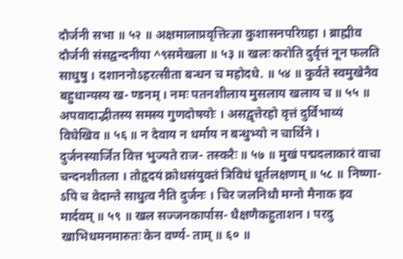दौर्जनी सभा ॥ ५२ ॥ अक्षमालाप्रवृत्तित्ज्ञा कुशासनपरिग्रहा । ब्राह्मीव दौर्जनी संसद्वन्दनीया ^९समेखला ॥ ५३ ॥ खलः करोति दुर्वृत्तं नून फलति साधुषु । दशाननोऽहरत्सीता बन्धन च महोदधे. ॥ ५४ ॥ कुर्वते स्वमुखेनैव बहुधान्यस्य ख- ण्डनम् । नमः पतनशीलाय मुसलाय खलाय च ॥ ५५ ॥ अपवादाद्भीतस्य समस्य गुणदोषयोः । असद्वृत्तेरहो वृत्तं दुर्विभाव्यं विघेखिव ॥ ५६ ॥ न देवाय न धर्माय न बन्धुभ्यो न चार्थिने । दुर्जनस्यार्जित वित्त भुज्यते राज- तस्करैः ॥ ५७ ॥ मुखं पद्मदलाकारं वाचा चन्दनशीतला । तोहृदयं क्रोधसंयुक्तं त्रिविधं धूर्तलक्षणम् ॥ ५८ ॥ निष्णा- ऽपि च वेदान्ते साधुत्व नैति दुर्जनः । चिर जलनिधौ मग्नो मैनाक इव मार्दवम् ॥ ५९ ॥ खल सज्जनकार्पास- धैक्षणैकहुताशन । परदु खाभिधमनमारुतः केन वर्ण्य- ताम् ॥ ६० ॥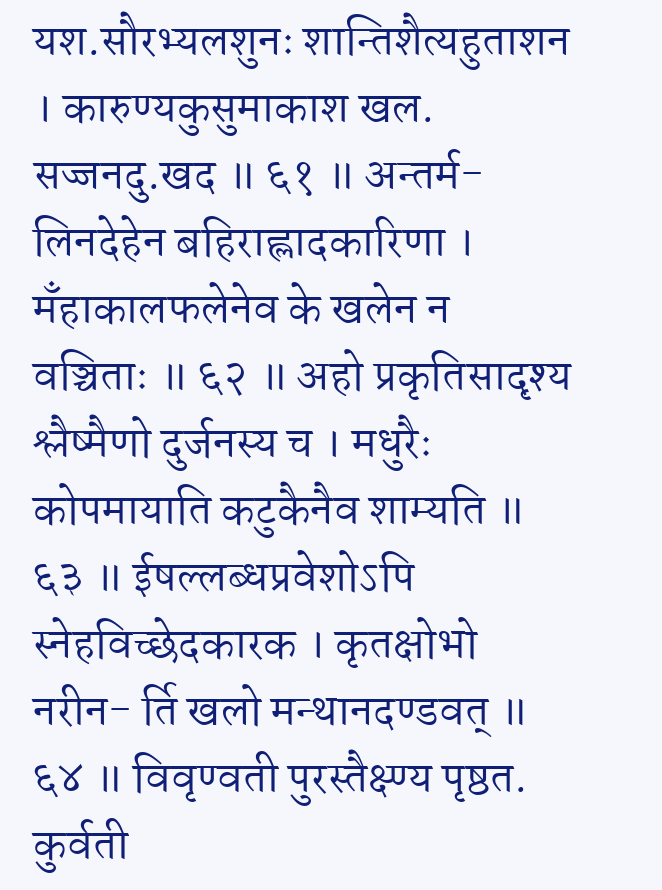यश.सौरभ्यलशुनः शान्तिशैत्यहुताशन । कारुण्यकुसुमाकाश खल. सज्जनदु.खद ॥ ६१ ॥ अन्तर्म- लिनदेहेन बहिराह्लादकारिणा । मँहाकालफलेनेव के खलेन न वञ्चिताः ॥ ६२ ॥ अहो प्रकृतिसादृश्य श्लैष्मैणो दुर्जनस्य च । मधुरैः कोपमायाति कटुकैनैव शाम्यति ॥ ६३ ॥ ईषल्लब्धप्रवेशोऽपि स्नेहविच्छेदकारक । कृतक्षोभो नरीन- र्ति खलो मन्थानदण्डवत् ॥ ६४ ॥ विवृण्वती पुरस्तैक्ष्ण्य पृष्ठत. कुर्वती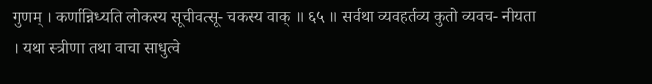गुणम् । कर्णान्निध्यति लोकस्य सूचीवत्सू- चकस्य वाक् ॥ ६५ ॥ सर्वथा व्यवहर्तव्य कुतो व्यवच- नीयता । यथा स्त्रीणा तथा वाचा साधुत्वे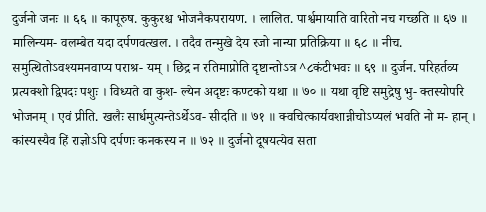दुर्जनो जनः ॥ ६६ ॥ कापूरुष. कुकुरश्च भोजनैकपरायण. । लालित. पार्श्वमायाति वारितो नच गच्छति ॥ ६७ ॥ मालिन्यम- वलम्बेत यदा दर्पणवत्खल. । तदैव तन्मुखे देय रजो नान्या प्रतिक्रिया ॥ ६८ ॥ नीच. समुत्थितोऽवश्यमनवाप्य पराश्र- यम् । छिद्र न रतिमाप्नोति दृष्टान्तोऽत्र ^८कंटीभवः ॥ ६९ ॥ दुर्जन. परिहर्तव्य प्रत्यक्शो द्विपदः पशुः । विध्यते वा कुश- ल्येन अदृष्टः कण्टको यथा ॥ ७० ॥ यथा वृष्टि समुद्रेषु भु- क्तस्योपरि भोजनम् । एवं प्रीति. खलैः सार्धमुत्यन्तेऽर्थेऽव- सीदति ॥ ७१ ॥ क्वचित्कार्यवशान्नीचोऽप्यलं भवति नो म- हान् । कांस्यस्यैव हिं राज्ञोऽपि दर्पणः कनकस्य न ॥ ७२ ॥ दुर्जनो दूषयत्येव सता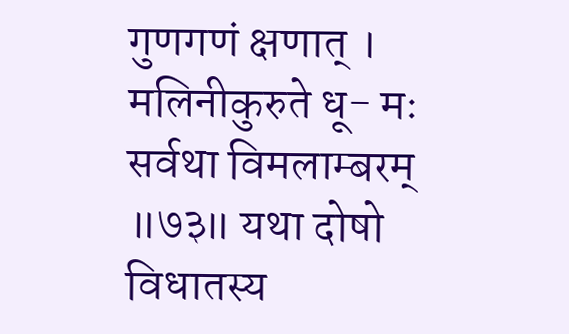गुणगणं क्षणात् । मलिनीकुरुते धू- मः सर्वथा विमलाम्बरम् ॥७३॥ यथा दोषो विधातस्य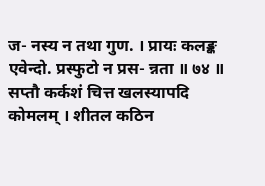ज- नस्य न तथा गुण. । प्रायः कलङ्क एवेन्दो. प्रस्फुटो न प्रस- न्नता ॥ ७४ ॥ सप्तौ कर्कशं चित्त खलस्यापदि कोमलम् । शीतल कठिन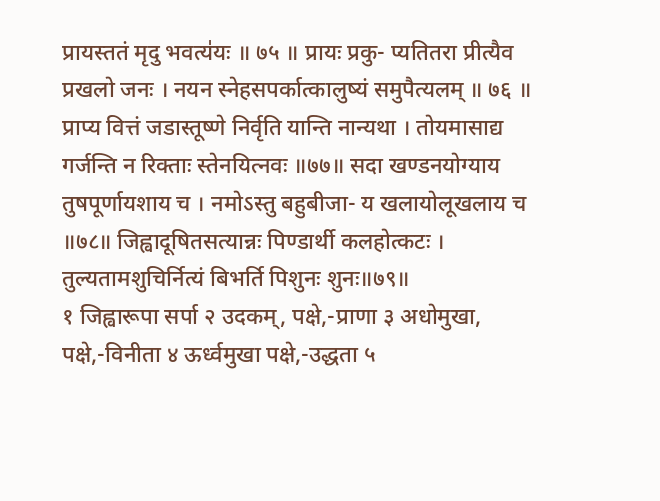प्रायस्ततं मृदु भवत्य॑यः ॥ ७५ ॥ प्रायः प्रकु- प्यतितरा प्रीत्यैव प्रखलो जनः । नयन स्नेहसपर्कात्कालुष्यं समुपैत्यलम् ॥ ७६ ॥ प्राप्य वित्तं जडास्तूष्णे निर्वृति यान्ति नान्यथा । तोयमासाद्य गर्जन्ति न रिक्ताः स्तेनयित्नवः ॥७७॥ सदा खण्डनयोग्याय तुषपूर्णायशाय च । नमोऽस्तु बहुबीजा- य खलायोलूखलाय च ॥७८॥ जिह्वादूषितसत्यान्नः पिण्डार्थी कलहोत्कटः । तुल्यतामशुचिर्नित्यं बिभर्ति पिशुनः शुनः॥७९॥
१ जिह्वारूपा सर्पा २ उदकम्, पक्षे,-प्राणा ३ अधोमुखा, पक्षे,-विनीता ४ ऊर्ध्वमुखा पक्षे,-उद्धता ५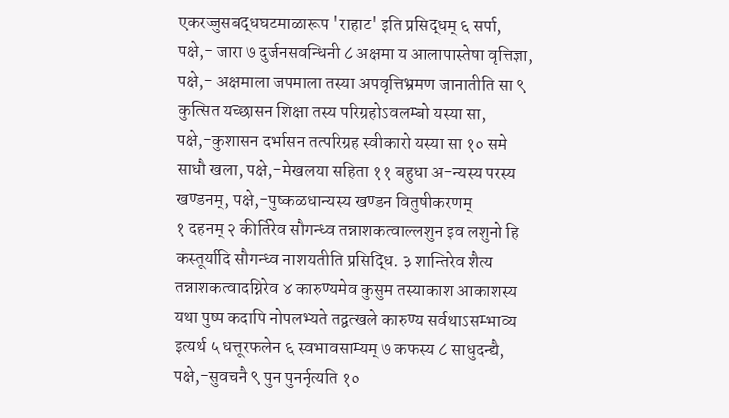एकरज्जुसबद्धघटमाळारूप 'राहाट' इति प्रसिद्धम् ६ सर्पा, पक्षे,- जारा ७ दुर्जनसवन्धिनी ८ अक्षमा य आलापास्तेषा वृत्तिज्ञा, पक्षे,- अक्षमाला जपमाला तस्या अपवृत्तिभ्रमण जानातीति सा ९ कुत्सित यच्छासन शिक्षा तस्य परिग्रहोऽवलम्बो यस्या सा, पक्षे,-कुशासन दर्भासन तत्परिग्रह स्वीकारो यस्या सा १० समे साधौ खला, पक्षे,-मेखलया सहिता ११ बहुधा अ-न्यस्य परस्य खण्डनम्, पक्षे,-पुष्कळधान्यस्य खण्डन वितुषीकरणम्
१ दहनम् २ कीर्तिरेव सौगन्ध्व तन्नाशकत्वाल्लशुन इव लशुनो हि कस्तूर्यादि सौगन्ध्व नाशयतीति प्रसिद्धि. ३ शान्तिरेव शैत्य तन्नाशकत्वादग्निरेव ४ कारुण्यमेव कुसुम तस्याकाश आकाशस्य यथा पुष्प कदापि नोपलभ्यते तद्वत्खले कारुण्य सर्वथाऽसम्भाव्य इत्यर्थ ५ धत्तूरफलेन ६ स्वभावसाम्यम् ७ कफस्य ८ साधुदन्द्यै, पक्षे,-सुवचनै ९ पुन पुनर्नृत्यति १०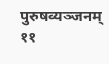पुरुषव्यञ्जनम् ११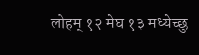लोहम् १२ मेघ १३ मध्येच्छु